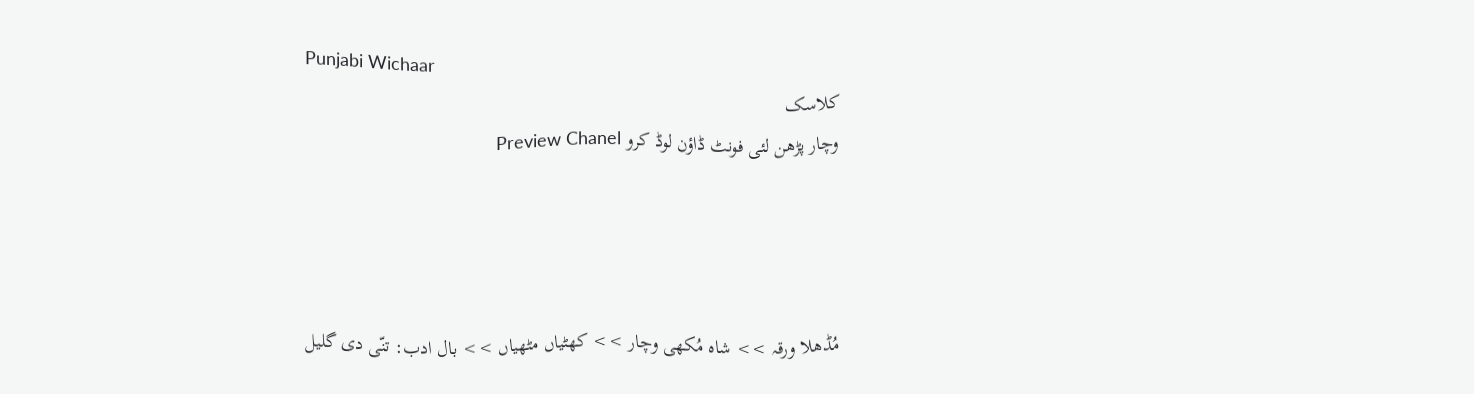Punjabi Wichaar
کلاسک
وچار پڑھن لئی فونٹ ڈاؤن لوڈ کرو Preview Chanel




مُڈھلا ورقہ >> شاہ مُکھی وچار >> کھٹیاں مٹھیاں >> بال ادب: تنّی دی گلیل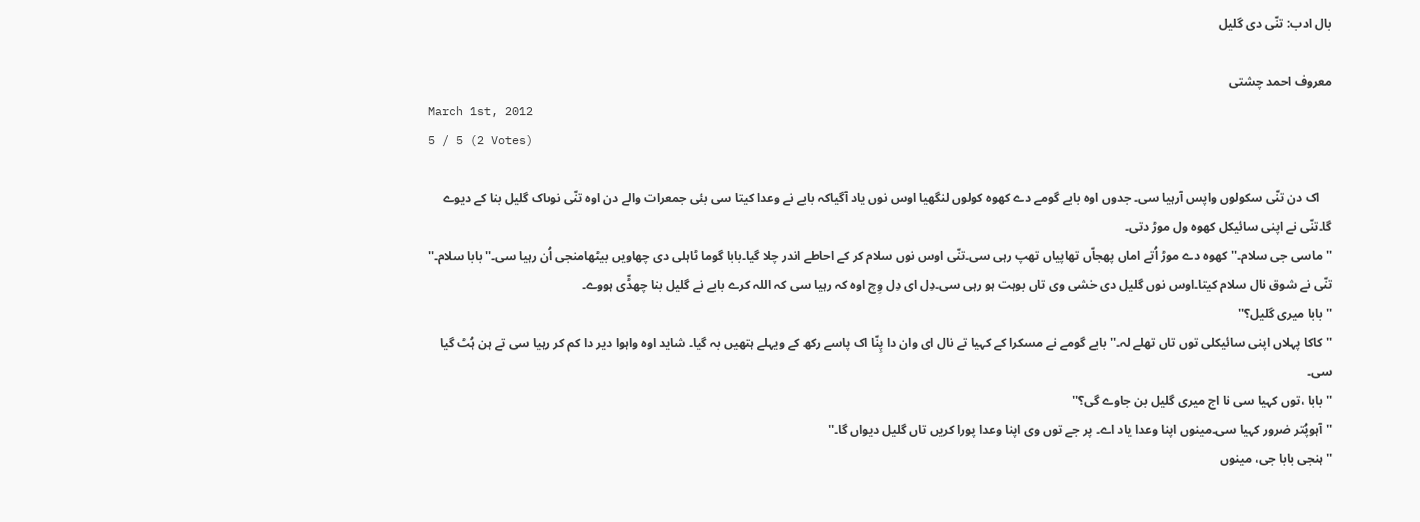بال ادب: تنّی دی گلیل

معروف احمد چشتی
March 1st, 2012
5 / 5 (2 Votes)

    اک دن تنّی سکولوں واپس آرہیا سی۔ جدوں اوہ بابے گومے دے کھوہ کولوں لنگھیا اوس نوں یاد آگیاکہ بابے نے وعدا کیتا سی بئی جمعرات والے دن اوہ تنّی نوںاک گلیل بنا کے دیوے گا۔تنّی نے اپنی سائیکل کھوہ ول موڑ دتی۔
''ماسی جی سلام۔''کھوہ دے موڑ اُتے اماں پھجاّں تھاپیاں تھپ رہی سی۔تنّی اوس نوں سلام کر کے احاطے اندر چلا گیا۔بابا گوما ٹاہلی دی چھاویں بیٹھامنجی اُن رہیا سی۔''بابا سلام۔'' تنّی نے شوق نال سلام کیتا۔اوس نوں گلیل دی خشی وی تاں بوہت ہو رہی سی۔دِل ای دِل وِچ اوہ کہ رہیا سی کہ اللہ کرے بابے نے گلیل بنا چھڈّی ہووے۔
''بابا میری گلیل؟''
''کاکا پہلاں اپنی سائیکلی توں تاں تھلے لہ۔'' بابے گومے نے مسکرا کے کہیا تے نال ای وان دا پِنّا اک پاسے رکھ کے ویہلے ہتھیں بہ گیا۔ شاید اوہ واہوا دیر دا کم کر رہیا سی تے ہن ہُٹ گیا سی۔
''بابا ،توں کہیا سی نا اج میری گلیل بن جاوے گی؟''
''آہوپُتر ضرور کہیا سی۔مینوں اپنا وعدا یاد اے۔ پر جے توں وی اپنا وعدا پورا کریں تاں گلیل دیواں گا۔''
'' ہنجی بابا جی، مینوں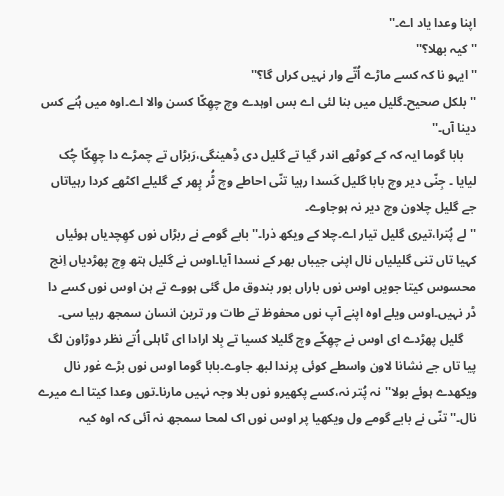اپنا وعدا یاد اے۔''
'' کیہ بھلا؟''
''ایہو نا کہ کسے ماڑے اُتّے وار نہیں کراں گا؟''
''بلکل صحیح۔گلیل میں بنا لئی اے بس اوہدے وچ چھِکّا کسن والا اے۔اوہ میں ہُنے کس دینا آں۔''
    بابا گوما ایہ کہ کے کوٹھے اندر گیا تے گلیل دی ڈِھینگی،رَبڑاں تے چمڑے دا چھِکّا چُک لیایا ۔ جِنّی دیر وچ بابا گلیل کَسدا رہیا تنّی احاطے وچ ٹُر پِھر کے گلیلے اکٹھے کردا رہیاتاں جے گلیل چلاون وچ دیر نہ ہوجاوے۔
''لے پُترا،تیری گلیل تیار اے۔چلا کے ویکھ ذرا۔''بابے گومے نے ربڑاں نوں کھِچدیاں ہوئیاں کہیا تاں تنی گلیلیاں نال اپنی جیباں بھر کے نسدا آیا۔اوس نے گلیل ہتھ وِچ پھڑدیاں اِنج محسوس کیتا جویں اوس نوں باراں بور بندوق مل گئی ہووے تے ہن اوس نوں کسے دا ڈر نہیں۔اوس ویلے اوہ اپنے آپ نوں محفوظ تے طات ور ترین انسان سمجھ رہیا سی۔
    گلیل پھڑدے ای اوس نے چھِکّے وچ گلیلا کسیا تے بِلا ارادا ای ٹاہلی اُتے نظر دوڑاون لگ پیا تاں جے نشانا لاون واسطے کوئی پرندا لبھ جاوے۔بابا گوما اوس نوں بڑے غور نال ویکھدے ہوئے بولا''نہ پُتر نہ،کسے پکھیرو نوں بلا وجہ نہیں مارنا۔توں وعدا کیتا اے میرے نال۔'' تنّی نے بابے گومے ول ویکھیا پر اوس نوں اک لمحا سمجھ نہ آئی کہ اوہ کیہ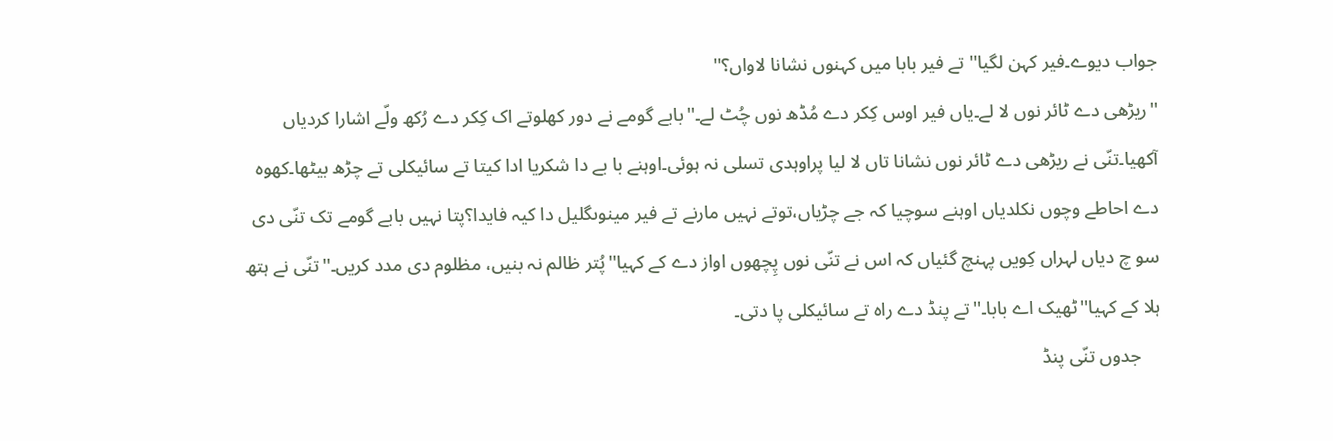جواب دیوے۔فیر کہن لگیا'' تے فیر بابا میں کہنوں نشانا لاواں؟''
''ریڑھی دے ٹائر نوں لا لے۔یاں فیر اوس کِکر دے مُڈھ نوں چُٹ لے۔''بابے گومے نے دور کھلوتے اک کِکر دے رُکھ ولّے اشارا کردیاں آکھیا۔تنّی نے ریڑھی دے ٹائر نوں نشانا تاں لا لیا پراوہدی تسلی نہ ہوئی۔اوہنے با بے دا شکریا ادا کیتا تے سائیکلی تے چڑھ بیٹھا۔کھوہ دے احاطے وچوں نکلدیاں اوہنے سوچیا کہ جے چڑیاں،توتے نہیں مارنے تے فیر مینوںگلیل دا کیہ فایدا؟پتا نہیں بابے گومے تک تنّی دی سو چ دیاں لہراں کِویں پہنچ گئیاں کہ اس نے تنّی نوں پِچھوں اواز دے کے کہیا''پُتر ظالم نہ بنیں، مظلوم دی مدد کریں۔''تنّی نے ہتھ ہلا کے کہیا''ٹھیک اے بابا۔''تے پنڈ دے راہ تے سائیکلی پا دتی۔
    جدوں تنّی پنڈ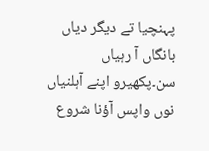پہنچیا تے دیگر دیاں بانگاں آ رہیاں سن۔پکھیرو اپنے آہلنیاں نوں واپس آؤنا شروع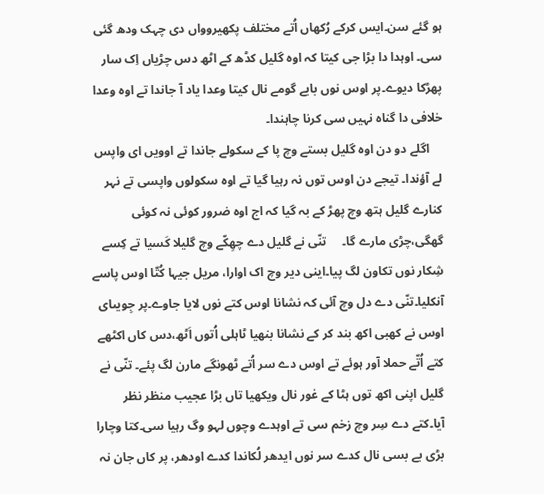ہو گئے سن۔ایس کرکے رُکھاں اُتے مختلف پکھیروواں دی چہک ودھ گئی سی۔ اوہدا دا بڑا جی کیتا کہ اوہ گلیل کڈھ کے اٹھ دس چڑیاں اِک سار پھڑکا دیوے۔پر اوس نوں بابے گومے نال کیتا وعدا یاد آ جاندا تے اوہ وعدا خلافی دا گناہ نہیں سی کرنا چاہندا۔
    اگلے دو دن اوہ گلیل بستے وچ پا کے سکولے جاندا تے اوویں ای واپس لے آؤندا۔ تیجے دن اوس توں نہ رہیا گیا تے اوہ سکولوں واپسی تے نہر کنارے گلیل ہتھ وچ پھڑ کے بہ گیا کہ اج اوہ ضرور کوئی نہ کوئی گھگی،چڑی مارے گا۔     تنّی نے گلیل دے چھِکّے وچ گلیلا کَسیا تے کِسے شِکار نوں تکاون لگ پیا۔اینی دیر وچ اک اوارا، مریل جیہا کُتّا اوس پاسے آنکلیا۔تنّی دے دل وچ آئی کہ نشانا اوس کتے نوں لایا جاوے۔پر جِویںای اوس نے کھبی اکھ بند کر کے نشانا بنھیا ٹاہلی اُتوں اَٹھ،دس کاں اکٹھے کتے اُتّے حملا آور ہوئے تے اوس دے سر اُتے ٹھونگے مارن لگ پئے۔ تنّی نے گلیل اپنی اکھ توں ہٹا کے غور نال ویکھیا تاں بڑا عجیب منظر نظر آیا۔کتے دے سِر وچ زخم سی تے اوہدے وچوں لہو وگ رہیا سی۔کتا وچارا بڑی بے بسی نال کدے سر نوں ایدھر لُکاندا کدے اودھر، پر کاں جان نہ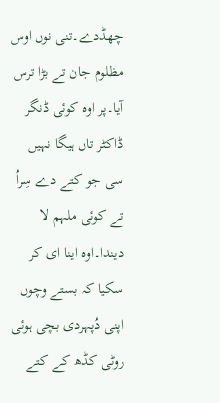چھڈدے۔تنی نوں اوس مظلوم جان تے بڑا ترس آیا۔پر اوہ کوئی ڈنگر ڈاکٹر تاں ہیگا نہیں سی جو کتے دے سِراُ تے کوئی ملہم لا دیندا۔اوہ اینا ای کر سکیا کہ بستے وچوں اپنی دُپہردی بچی ہوئی روٹی کڈھ کے کتے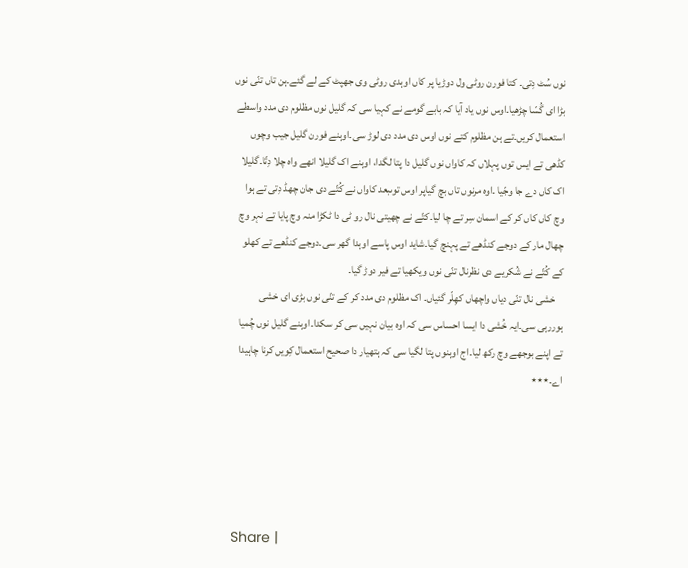نوں سُٹ دِتی۔ کتا فورن روٹی ول دوڑیا پر کاں اوہدی روٹی وی جھپٹ کے لے گئے۔ہن تاں تنّی نوں بڑا ای گُسّا چڑھیا۔اوس نوں یاد آیا کہ بابے گومے نے کہیا سی کہ گلیل نوں مظلوم دی مدد واسطے استعمال کریں۔تے ہن مظلوم کتے نوں اوس دی مدد دی لوڑ سی۔اوہنے فورن گلیل جیب وچوں کڈھی تے ایس توں پہلاں کہ کاواں نوں گلیل دا پتا لگدا، اوہنے اک گلیلا انھے واہ چلا دِتّا۔گلیلا اک کاں دے جا وجّیا ۔اوہ مرنوں تاں بچ گیاپر اوس توںبعد کاواں نے کُتّے دی جان چھڈ دِتی تے ہوا وچ کاں کاں کر کے اسمان سِر تے چا لیا۔کتّے نے چھیتی نال رو ٹی دا ٹکڑا منہ وچ پایا تے نہر وچ چھال مار کے دوجے کنڈھے تے پہنچ گیا۔شاید اوس پاسے اوہدا گھر سی۔دوجے کنڈھے تے کھلو کے کُتّے نے شُکریے دی نظرنال تنّی نوں ویکھیا تے فیر دوڑ گیا۔
    خشی نال تنّی دیاں واچھاں کھِلّر گئیاں۔ اک مظلوم دی مدد کر کے تنّی نوں بڑی ای خشی ہوررہی سی۔ایہ خُشی دا ایسا احساس سی کہ اوہ بیان نہیں سی کر سکدا۔اوہنے گلیل نوں چُمیا تے اپنے بوجھے وچ رکھ لیا۔اج اوہنوں پتا لگیا سی کہ ہتھیار دا صحیح استعمال کِویں کرنا چاہیدا اے۔٭٭٭





Share |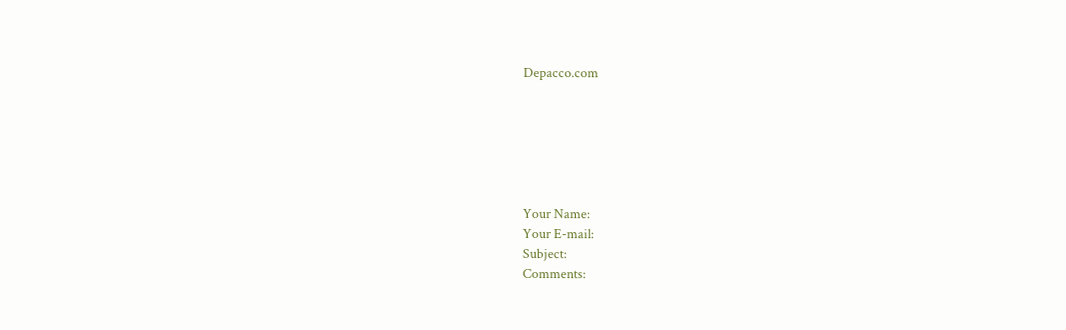Depacco.com






Your Name:
Your E-mail:
Subject:
Comments: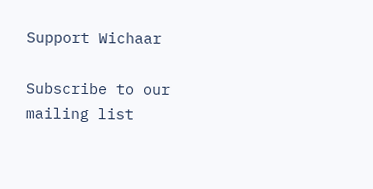Support Wichaar

Subscribe to our mailing list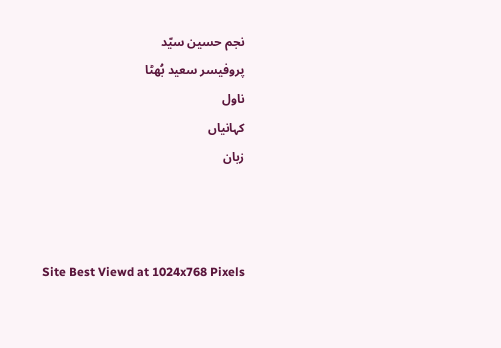نجم حسین سیّد
پروفیسر سعید بُھٹا
ناول
کہانیاں
زبان



Site Best Viewd at 1024x768 Pixels